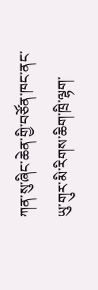ཀན་སུ་ཞིང་ཆེན་གྱི་བཙོན་ཁང་ནང་ཡུ་གུར་མི་རིགས་ཆིག་ཁྲི་ལྷག་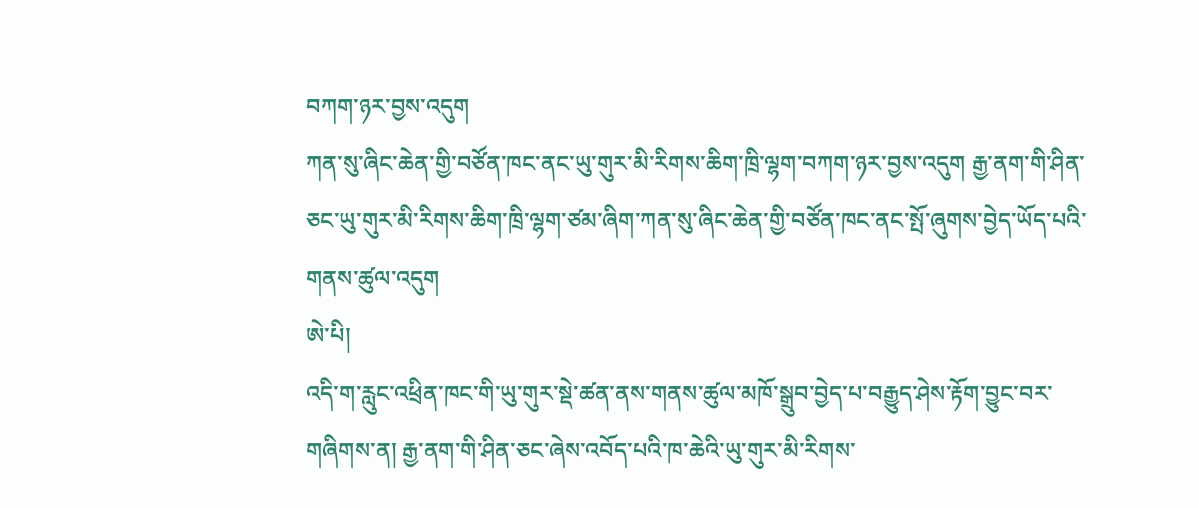བཀག་ཉར་བྱས་འདུག
ཀན་སུ་ཞིང་ཆེན་གྱི་བཙོན་ཁང་ནང་ཡུ་གུར་མི་རིགས་ཆིག་ཁྲི་ལྷག་བཀག་ཉར་བྱས་འདུག རྒྱ་ནག་གི་ཤིན་ཅང་ཡུ་གུར་མི་རིགས་ཆིག་ཁྲི་ལྷག་ཙམ་ཞིག་ཀན་སུ་ཞིང་ཆེན་གྱི་བཙོན་ཁང་ནང་སྤོ་ཞུགས་བྱེད་ཡོད་པའི་གནས་ཚུལ་འདུག
ཨེ་པི།
འདི་ག་རླུང་འཕྲིན་ཁང་གི་ཡུ་གུར་སྡེ་ཚན་ནས་གནས་ཚུལ་མཁོ་སྒྲུབ་བྱེད་པ་བརྒྱུད་ཤེས་རྟོག་བྱུང་བར་གཞིགས་ན། རྒྱ་ནག་གི་ཤིན་ཅང་ཞེས་འབོད་པའི་ཁ་ཆེའི་ཡུ་གུར་མི་རིགས་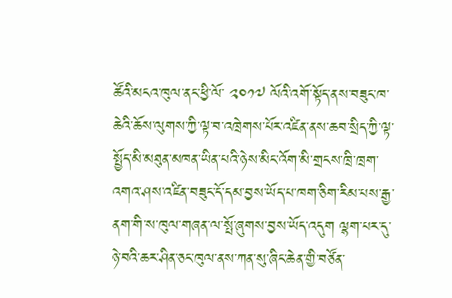ཚོའི་མངའ་ཁུལ་ནང་ཕྱི་ལོ་ ༢༠༡༧ ལོའི་འགོ་སྟོད་ནས་བཟུང་ཁ་ཆེའི་ཆོས་ལུགས་ཀྱི་ལྟ་བ་འཁྲེགས་པོར་འཛིན་ནས་ཆབ་སྲིད་ཀྱི་ལྟ་སྤྱོད་མི་མཐུན་མཁན་ཡིན་པའི་ཉེས་མིང་འོག་མི་གྲངས་ཁྲི་ཁྲག་འགའ་ཤས་འཛིན་བཟུང་དོ་དམ་བྱས་ཡོད་པ་ཁག་ཅིག་རིམ་པས་རྒྱ་ནག་གི་ས་ཁུལ་གཞན་ལ་སྤོ་ཞུགས་བྱས་ཡོད་འདུག ལྷག་པར་དུ་ཉེ་བའི་ཆར་ཤིན་ཅང་ཁུལ་ནས་ཀན་སུ་ཞིང་ཆེན་གྱི་བཙོན་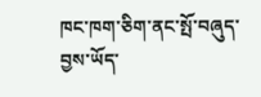ཁང་ཁག་ཅིག་ནང་སྤོ་བཞུད་བྱས་ཡོད་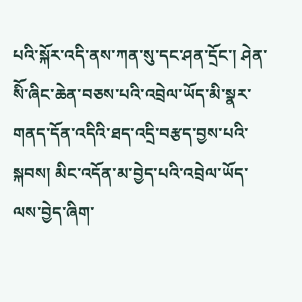པའི་སྐོར་འདི་ནས་ཀན་སུ་དང་ཤན་དྲོང་། ཤེན་སིོ་ཞིང་ཆེན་བཅས་པའི་འབྲེལ་ཡོད་མི་སྣར་གནད་དོན་འདིའི་ཐད་འདྲི་བརྩད་བྱས་པའི་སྐབས། མིང་འདོན་མ་བྱེད་པའི་འབྲེལ་ཡོད་ལས་བྱེད་ཞིག་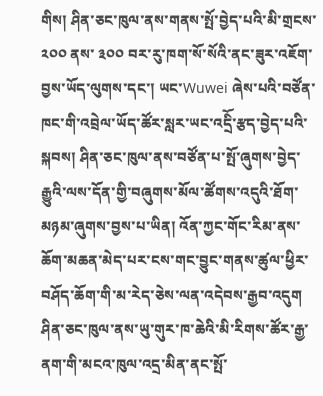གིས། ཤིན་ཅང་ཁུལ་ནས་གནས་སྤོ་བྱེད་པའི་མི་གྲངས་༢༠༠ ནས་ ༣༠༠ བར་རུ་ཁག་སོ་སོའི་ནང་ཟུར་འཇོག་བྱས་ཡོད་ལུགས་དང་། ཡང་Wuwei ཞེས་པའི་བཙོན་ཁང་གི་འབྲེལ་ཡོད་ཚོར་སླར་ཡང་འདྲིོ་རྩད་བྱེད་པའི་སྐབས། ཤིན་ཅང་ཁུལ་ནས་བཙོན་པ་སྤོ་ཞུགས་བྱེད་རྒྱུའི་ལས་དོན་གྱི་བཞུགས་མོལ་ཚོགས་འདུའི་ཐོག་མཉམ་ཞུགས་བྱས་པ་ཡིན། འོན་ཀྱང་གོང་རིམ་ནས་ཆོག་མཆན་མེད་པར་ངས་གང་བྱུང་གནས་ཚུལ་ཕྱིར་བཤོད་ཆོག་གི་མ་རེད་ཅེས་ལན་འདེབས་རྒྱབ་འདུག ཤིན་ཅང་ཁུལ་ནས་ཡུ་གུར་ཁ་ཆེའི་མི་རིགས་ཚོར་རྒྱ་ནག་གི་མངའ་ཁུལ་འདྲ་མིན་ནང་སྤོ་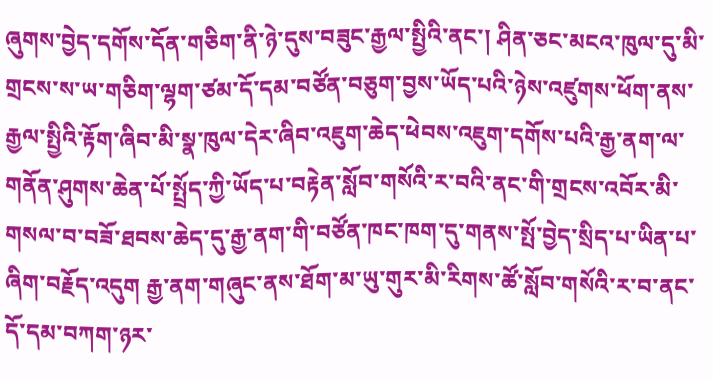ཞུགས་བྱེད་དགོས་དོན་གཅིག་ནི་ཉེ་དུས་བཟུང་རྒྱལ་སྤྱིའི་ནང་། ཤིན་ཅང་མངའ་ཁུལ་དུ་མི་གྲངས་ས་ཡ་གཅིག་ལྷག་ཙམ་དོ་དམ་བཙོན་བཅུག་བྱས་ཡོད་པའི་ཉེས་འཛུགས་ཕོག་ནས་རྒྱལ་སྤྱིའི་རྟོག་ཞིབ་མི་སྣ་ཁུལ་དེར་ཞིབ་འཇུག་ཆེད་ཕེབས་འཇུག་དགོས་པའི་རྒྱ་ནག་ལ་གནོན་ཤུགས་ཆེན་པོ་སྤྲོད་ཀྱི་ཡོད་པ་བརྟེན་སློབ་གསོའི་ར་བའི་ནང་གི་གྲངས་འབོར་མི་གསལ་བ་བཟོ་ཐབས་ཆེད་དུ་རྒྱ་ནག་གི་བཙོན་ཁང་ཁག་དུ་གནས་སྤོ་བྱེད་སྲིད་པ་ཡིན་པ་ཞིག་བརྗོད་འདུག རྒྱ་ནག་གཞུང་ནས་ཐོག་མ་ཡུ་གུར་མི་རིགས་ཚོ་སློབ་གསོའི་ར་བ་ནང་དོ་དམ་བཀག་ཉར་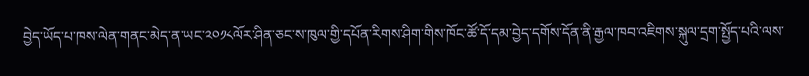བྱེད་ཡོད་པ་ཁས་ལེན་གནང་མེད་ན་ཡང་༢༠༡༨ལོར་ཤིན་ཅང་ས་ཁུལ་གྱི་དཔོན་རིགས་ཤིག་གིས་ཁོང་ཚོ་དོ་དམ་བྱེད་དགོས་དོན་ནི་རྒྱལ་ཁབ་འཇིགས་སྐུལ་དྲག་སྤྱོད་པའི་ལས་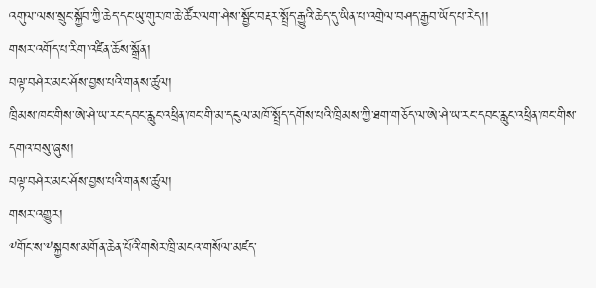འགུལ་ལས་སྲུང་སྐྱོབ་ཀྱི་ཆེད་དང་ཡུ་གུར་ཁ་ཆེ་ཚོར་ལག་ཤེས་སྦྱོང་བརྡར་སྤྲོད་རྒྱུའི་ཆེད་དུ་ཡིན་པ་འགྲེལ་བཤད་རྒྱབ་ཡོད་པ་རེད།།
གསར་འགོད་པ་རིག་འཛིན་ཆོས་སྒྲོན།
བལྟ་བཤེར་མང་ཤོས་བྱས་པའི་གནས་ཚུལ།
ཁྲིམས་ཁང་གིས་ཨེ་ཤེ་ཡ་རང་དབང་རླུང་འཕྲིན་ཁང་གི་མ་དངུལ་མཁོ་སྤྲོད་དགོས་པའི་ཁྲིམས་ཀྱི་ཐག་གཅོད་ལ་ཨེ་ཤེ་ཡ་རང་དབང་རླུང་འཕྲིན་ཁང་གིས་དགའ་བསུ་ཞུས།
བལྟ་བཤེར་མང་ཤོས་བྱས་པའི་གནས་ཚུལ།
གསར་འགྱུར།
༸གོང་ས་༸སྐྱབས་མགོན་ཆེན་པོའི་གསེར་ཁྲི་མངའ་གསོལ་མཛད་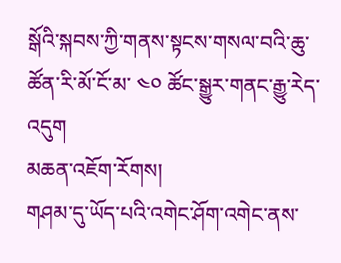སྒོའི་སྐབས་ཀྱི་གནས་སྟངས་གསལ་བའི་ཆུ་ཚོན་རི་མོ་ངོ་མ་ ༤༠ ཚོང་སྒྱུར་གནང་རྒྱུ་རེད་འདུག
མཆན་འཇོག་རོགས།
གཤམ་དུ་ཡོད་པའི་འགེང་ཤོག་འགེང་ནས་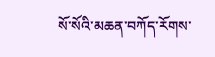སོ་སོའི་མཆན་བཀོད་རོགས་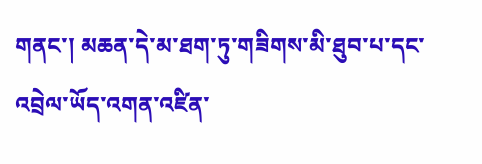གནང་། མཆན་དེ་མ་ཐག་ཏུ་གཟིགས་མི་ཐུབ་པ་དང་འབྲེལ་ཡོད་འགན་འཛིན་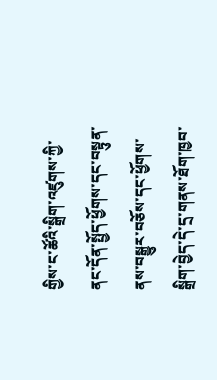གྱིས་ང་ཚོའི་སྒྲིག་འཛུགས་ཀྱི་ནང་དོན་སྤྱོད་ཕྱོགས་དང་བསྟུན་ནས་བསྒྱུར་བཅོས་དང་ཕྱོགས་སྒྲིག་བྱེད་དེ་དྲ་གནས་ཐོག་ཁྱབ་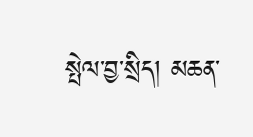སྤེལ་བྱ་སྲིད། མཆན་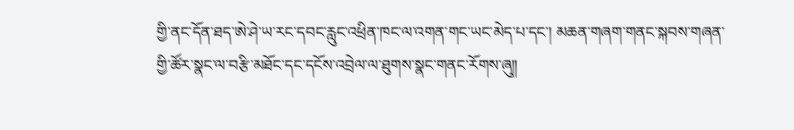གྱི་ནང་དོན་ཐད་ཨེ་ཤེ་ཡ་རང་དབང་རླུང་འཕྲིན་ཁང་ལ་འགན་གང་ཡང་མེད་པ་དང་། མཆན་གཞག་གནང་སྐབས་གཞན་གྱི་ཚོར་སྣང་ལ་བརྩི་མཐོང་དང་དངོས་འབྲེལ་ལ་ཐུགས་སྣང་གནང་རོགས་ཞུ༎